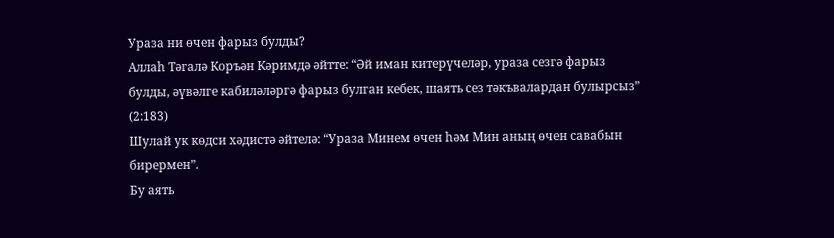Ураза ни өчен фарыз булды?
Аллаһ Тәгалә Коръән Кәримдә әйтте: “Әй иман китерүчеләр, ураза сезгә фарыз булды, әүвәлге кабиләләргә фарыз булган кебек, шаять сез тәкъвалардан булырсыз” (2:183)
Шулай ук көдси хәдистә әйтелә: “Ураза Минем өчен һәм Мин аның өчен савабын бирермен”.
Бу аять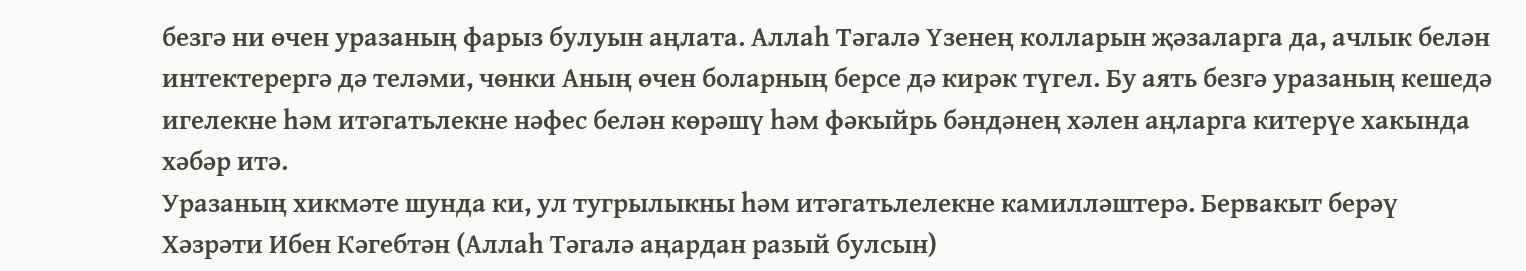безгә ни өчен уразаның фарыз булуын аңлата. Аллаһ Тәгалә Үзенең колларын җәзаларга да, ачлык белән интектерергә дә теләми, чөнки Аның өчен боларның берсе дә кирәк түгел. Бу аять безгә уразаның кешедә игелекне һәм итәгатьлекне нәфес белән көрәшү һәм фәкыйрь бәндәнең хәлен аңларга китерүе хакында хәбәр итә.
Уразаның хикмәте шунда ки, ул тугрылыкны һәм итәгатьлелекне камилләштерә. Бервакыт берәү Хәзрәти Ибен Кәгебтән (Аллаһ Тәгалә аңардан разый булсын)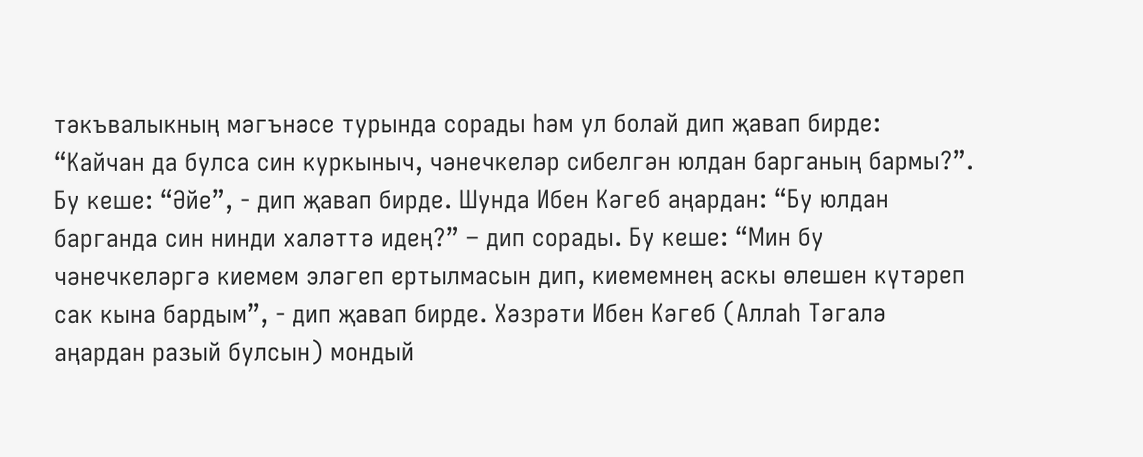тәкъвалыкның мәгънәсе турында сорады һәм ул болай дип җавап бирде: “Кайчан да булса син куркыныч, чәнечкеләр сибелгән юлдан барганың бармы?”. Бу кеше: “Әйе”, - дип җавап бирде. Шунда Ибен Кәгеб аңардан: “Бу юлдан барганда син нинди халәттә идең?” – дип сорады. Бу кеше: “Мин бу чәнечкеләргә киемем эләгеп ертылмасын дип, киемемнең аскы өлешен күтәреп сак кына бардым”, - дип җавап бирде. Хәзрәти Ибен Кәгеб (Аллаһ Тәгалә аңардан разый булсын) мондый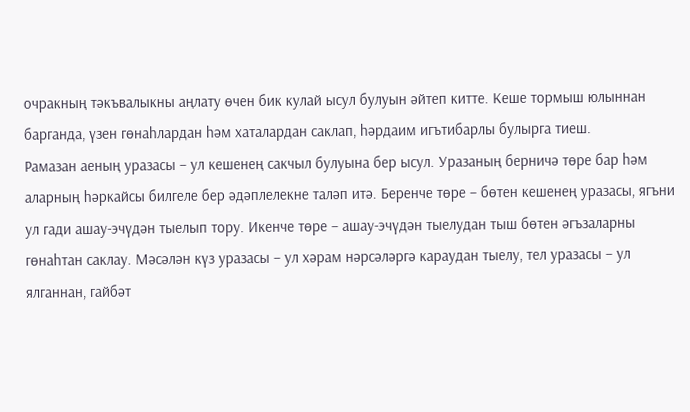очракның тәкъвалыкны аңлату өчен бик кулай ысул булуын әйтеп китте. Кеше тормыш юлыннан барганда, үзен гөнаһлардан һәм хаталардан саклап, һәрдаим игътибарлы булырга тиеш.
Рамазан аеның уразасы – ул кешенең сакчыл булуына бер ысул. Уразаның берничә төре бар һәм аларның һәркайсы билгеле бер әдәплелекне таләп итә. Беренче төре – бөтен кешенең уразасы, ягъни ул гади ашау-эчүдән тыелып тору. Икенче төре – ашау-эчүдән тыелудан тыш бөтен әгъзаларны гөнаһтан саклау. Мәсәлән күз уразасы – ул хәрам нәрсәләргә караудан тыелу, тел уразасы – ул ялганнан, гайбәт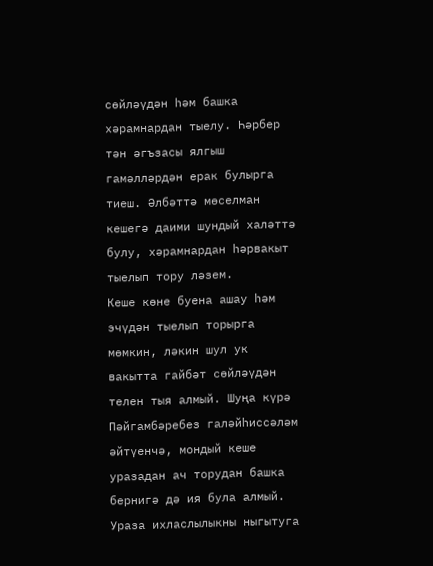сөйләүдән һәм башка хәрамнардан тыелу. Һәрбер тән әгъзасы ялгыш гамәлләрдән ерак булырга тиеш. Әлбәттә мөселман кешегә даими шундый халәттә булу, хәрамнардан һәрвакыт тыелып тору ләзем.
Кеше көне буена ашау һәм эчүдән тыелып торырга мөмкин, ләкин шул ук вакытта гайбәт сөйләүдән телен тыя алмый. Шуңа күрә Пәйгамбәребез галәйһиссәләм әйтүенчә, мондый кеше уразадан ач торудан башка бернигә дә ия була алмый. Ураза ихласлылыкны ныгытуга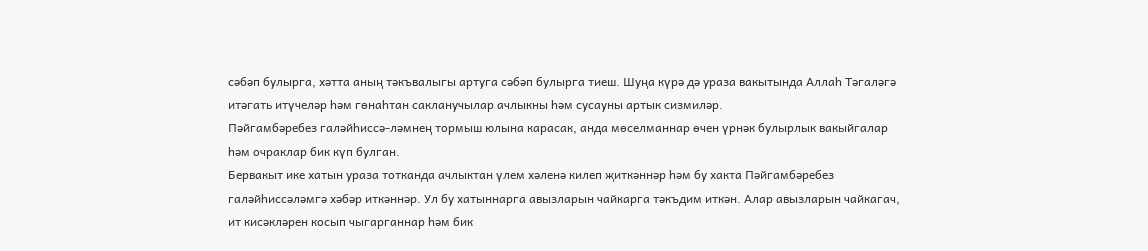сәбәп булырга, хәтта аның тәкъвалыгы артуга сәбәп булырга тиеш. Шуңа күрә дә ураза вакытында Аллаһ Тәгаләгә итәгать итүчеләр һәм гөнаһтан сакланучылар ачлыкны һәм сусауны артык сизмиләр.
Пәйгамбәребез галәйһиссә-ләмнең тормыш юлына карасак, анда мөселманнар өчен үрнәк булырлык вакыйгалар һәм очраклар бик күп булган.
Бервакыт ике хатын ураза тотканда ачлыктан үлем хәленә килеп җиткәннәр һәм бу хакта Пәйгамбәребез галәйһиссәләмгә хәбәр иткәннәр. Ул бу хатыннарга авызларын чайкарга тәкъдим иткән. Алар авызларын чайкагач, ит кисәкләрен косып чыгарганнар һәм бик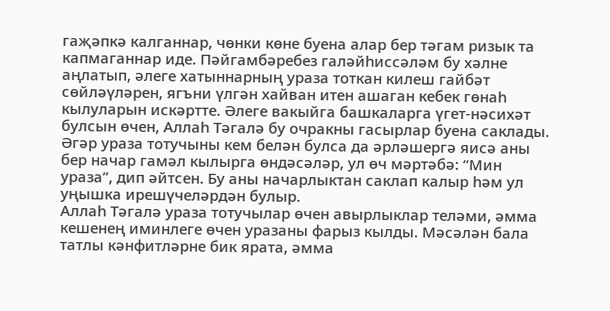гаҗәпкә калганнар, чөнки көне буена алар бер тәгам ризык та капмаганнар иде. Пәйгамбәребез галәйһиссәләм бу хәлне аңлатып, әлеге хатыннарның ураза тоткан килеш гайбәт сөйләүләрен, ягъни үлгән хайван итен ашаган кебек гөнаһ кылуларын искәртте. Әлеге вакыйга башкаларга үгет-нәсихәт булсын өчен, Аллаһ Тәгалә бу очракны гасырлар буена саклады.
Әгәр ураза тотучыны кем белән булса да әрләшергә яисә аны бер начар гамәл кылырга өндәсәләр, ул өч мәртәбә: “Мин ураза”, дип әйтсен. Бу аны начарлыктан саклап калыр һәм ул уңышка ирешүчеләрдән булыр.
Аллаһ Тәгалә ураза тотучылар өчен авырлыклар теләми, әмма кешенең иминлеге өчен уразаны фарыз кылды. Мәсәлән бала татлы кәнфитләрне бик ярата, әмма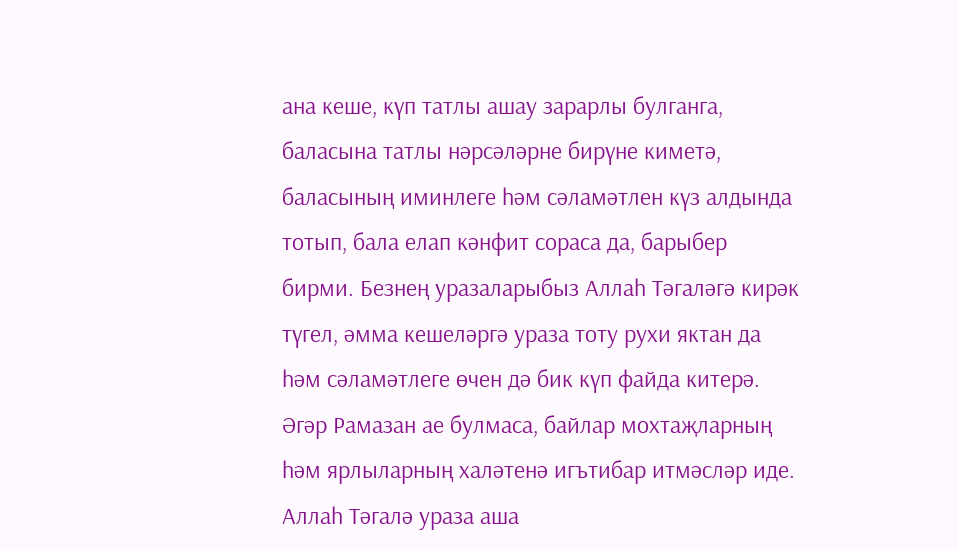ана кеше, күп татлы ашау зарарлы булганга, баласына татлы нәрсәләрне бирүне киметә, баласының иминлеге һәм сәламәтлен күз алдында тотып, бала елап кәнфит сораса да, барыбер бирми. Безнең уразаларыбыз Аллаһ Тәгаләгә кирәк түгел, әмма кешеләргә ураза тоту рухи яктан да һәм сәламәтлеге өчен дә бик күп файда китерә.
Әгәр Рамазан ае булмаса, байлар мохтаҗларның һәм ярлыларның халәтенә игътибар итмәсләр иде. Аллаһ Тәгалә ураза аша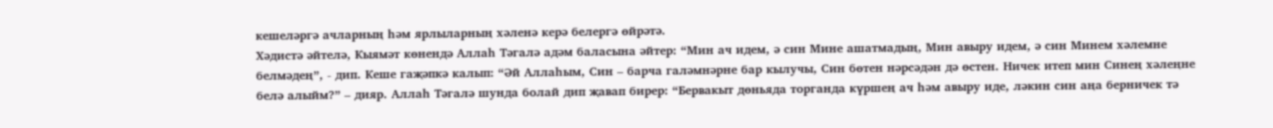кешеләргә ачларның һәм ярлыларның хәленә керә белергә өйрәтә.
Хәдистә әйтелә, Кыямәт көнендә Аллаһ Тәгалә адәм баласына әйтер: “Мин ач идем, ә син Мине ашатмадың, Мин авыру идем, ә син Минем хәлемне белмәдең”, - дип. Кеше гаҗәпкә калып: “Әй Аллаһым, Син – барча галәмнәрне бар кылучы, Син бөтен нәрсәдән дә өстен. Ничек итеп мин Синең хәлеңне белә алыйм?” – дияр. Аллаһ Тәгалә шунда болай дип җавап бирер: “Бервакыт дөньяда торганда күршең ач һәм авыру иде, ләкин син аңа берничек тә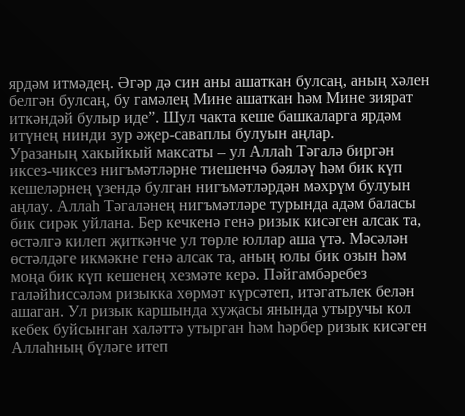ярдәм итмәдең. Әгәр дә син аны ашаткан булсаң, аның хәлен белгән булсаң, бу гамәлең Мине ашаткан һәм Мине зиярат иткәндәй булыр иде”. Шул чакта кеше башкаларга ярдәм итүнең нинди зур әҗер-саваплы булуын аңлар.
Уразаның хакыйкый максаты – ул Аллаһ Тәгалә биргән иксез-чиксез нигъмәтләрне тиешенчә бәяләү һәм бик күп кешеләрнең үзендә булган нигъмәтләрдән мәхрүм булуын аңлау. Аллаһ Тәгаләнең нигъмәтләре турында адәм баласы бик сирәк уйлана. Бер кечкенә генә ризык кисәген алсак та, өстәлгә килеп җиткәнче ул төрле юллар аша үтә. Мәсәлән өстәлдәге икмәкне генә алсак та, аның юлы бик озын һәм моңа бик күп кешенең хезмәте керә. Пәйгамбәребез галәйһиссәләм ризыкка хөрмәт күрсәтеп, итәгатьлек белән ашаган. Ул ризык каршында хуҗасы янында утыручы кол кебек буйсынган халәттә утырган һәм һәрбер ризык кисәген Аллаһның бүләге итеп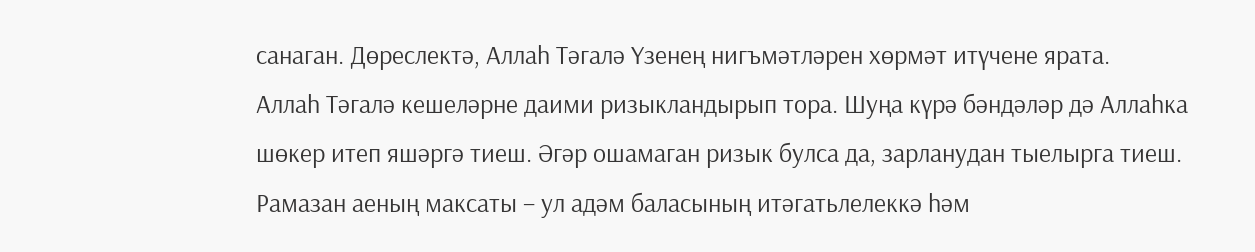санаган. Дөреслектә, Аллаһ Тәгалә Үзенең нигъмәтләрен хөрмәт итүчене ярата.
Аллаһ Тәгалә кешеләрне даими ризыкландырып тора. Шуңа күрә бәндәләр дә Аллаһка шөкер итеп яшәргә тиеш. Әгәр ошамаган ризык булса да, зарланудан тыелырга тиеш.
Рамазан аеның максаты – ул адәм баласының итәгатьлелеккә һәм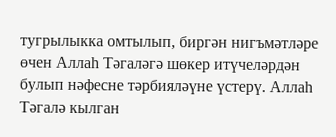тугрылыкка омтылып, биргән нигъмәтләре өчен Аллаһ Тәгаләгә шөкер итүчеләрдән булып нәфесне тәрбияләүне үстерү. Аллаһ Тәгалә кылган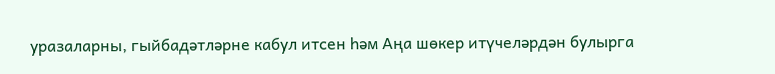уразаларны, гыйбадәтләрне кабул итсен һәм Аңа шөкер итүчеләрдән булырга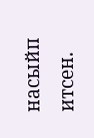насыйп итсен.